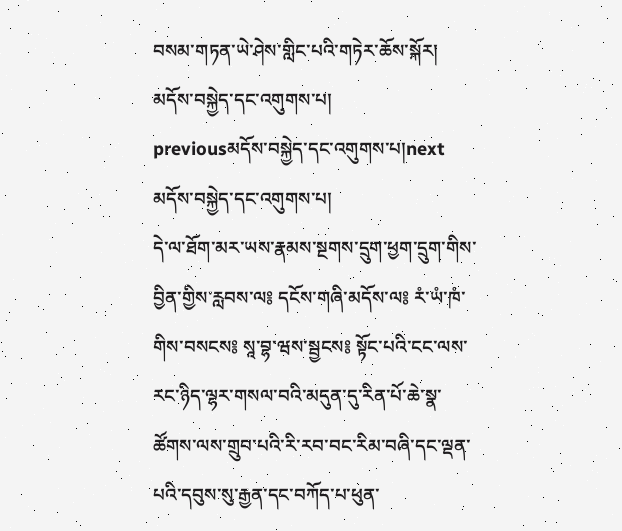བསམ་གཏན་ཡེ་ཤེས་གླིང་པའི་གཏེར་ཆོས་སྐོར།
མདོས་བསྐྱེད་དང་འགུགས་པ།
previousམདོས་བསྐྱེད་དང་འགུགས་པ།next
མདོས་བསྐྱེད་དང་འགུགས་པ།
དེ་ལ་ཐོག་མར་ཡས་རྣམས་སྔགས་དྲུག་ཕྱག་དྲུག་གིས་བྱིན་གྱིས་རླབས་ལ༔ དངོས་གཞི་མདོས་ལ༔ རཾ་ཡཾ་ཁཾ་གིས་བསངས༔ སཱ་བྷ་ཝས་སྦྱངས༔ སྟོང་པའི་ངང་ལས་རང་ཉིད་ལྷར་གསལ་བའི་མདུན་དུ་རིན་པོ་ཆེ་སྣ་ཚོགས་ལས་གྲུབ་པའི་རི་རབ་བང་རིམ་བཞི་དང་ལྡན་པའི་དབུས་སུ་རྒྱན་དང་བཀོད་པ་ཕུན་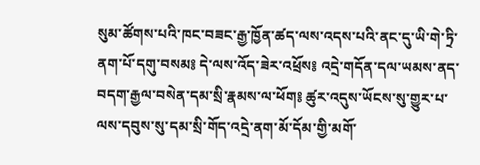སུམ་ཚོགས་པའི་ཁང་བཟང་རྒྱ་ཁྱོན་ཚད་ལས་འདས་པའི་ནང་དུ་ཡི་གེ་ཏྲི་ནག་པོ་དགུ་བསམ༔ དེ་ལས་འོད་ཟེར་འཕྲོས༔ འདྲེ་གདོན་དལ་ཡམས་ནད་བདག་རྒྱལ་བསེན་དམ་སྲི་རྣམས་ལ་ཕོག༔ ཚུར་འདུས་ཡོངས་སུ་གྱུར་པ་ལས་དབུས་སུ་དམ་སྲི་གོད་འདྲེ་ནག་མོ་དོམ་གྱི་མགོ་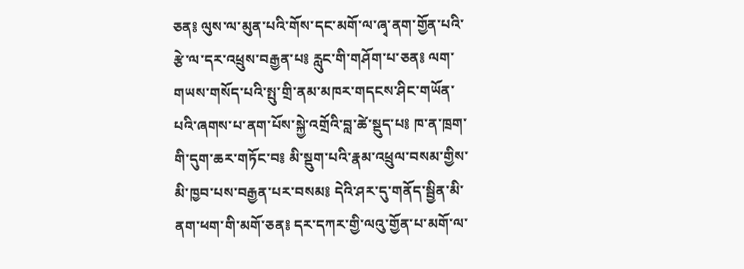ཅན༔ ལུས་ལ་མུན་པའི་གོས་དང་མགོ་ལ་ཞྭ་ནག་གྱོན་པའི་རྩེ་ལ་དར་འཕྲུས་བརྒྱན་པ༔ རླུང་གི་གཤོག་པ་ཅན༔ ལག་གཡས་གསོད་པའི་སྤུ་གྲི་ནམ་མཁར་གདངས་ཤིང་གཡོན་པའི་ཞགས་པ་ནག་པོས་སྐྱེ་འགྲོའི་བླ་ཚེ་སྡུད་པ༔ ཁ་ན་ཁྲག་གི་དུག་ཆར་གཏོང་བ༔ མི་སྡུག་པའི་རྣམ་འཕྲུལ་བསམ་གྱིས་མི་ཁྱབ་པས་བརྒྱན་པར་བསམ༔ དེའི་ཤར་དུ་གནོད་སྦྱིན་མི་ནག་ཕག་གི་མགོ་ཅན༔ དར་དཀར་གྱི་ལའུ་གྱོན་པ་མགོ་ལ་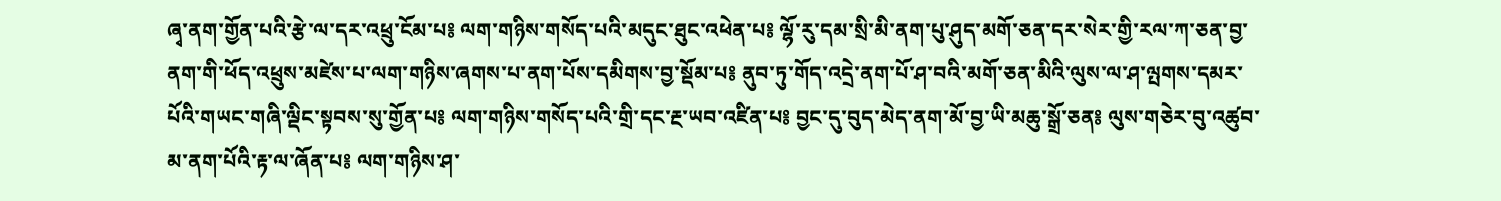ཞྭ་ནག་གྱོན་པའི་རྩེ་ལ་དར་འཕྲུ་ངོམ་པ༔ ལག་གཉིས་གསོད་པའི་མདུང་ཐུང་འཕེན་པ༔ ལྷོ་རུ་དམ་སྲི་མི་ནག་པུ་ཤུད་མགོ་ཅན་དར་སེར་གྱི་རལ་ཀ་ཅན་བྱ་ནག་གི་ཕོད་འཕྲུས་མཛེས་པ་ལག་གཉིས་ཞགས་པ་ནག་པོས་དམིགས་བྱ་སྡོམ་པ༔ ནུབ་ཏུ་གོད་འདྲེ་ནག་པོ་ཤ་བའི་མགོ་ཅན་མིའི་ལུས་ལ་ཤ་ལྤགས་དམར་པོའི་གཡང་གཞི་ལྡིང་སྟབས་སུ་གྱོན་པ༔ ལག་གཉིས་གསོད་པའི་གྲི་དང་རྔ་ཡབ་འཛིན་པ༔ བྱང་དུ་བུད་མེད་ནག་མོ་བྱ་ཡི་མཆུ་སྒྲོ་ཅན༔ ལུས་གཅེར་བུ་འཚུབ་མ་ནག་པོའི་རྟ་ལ་ཞོན་པ༔ ལག་གཉིས་ཤ་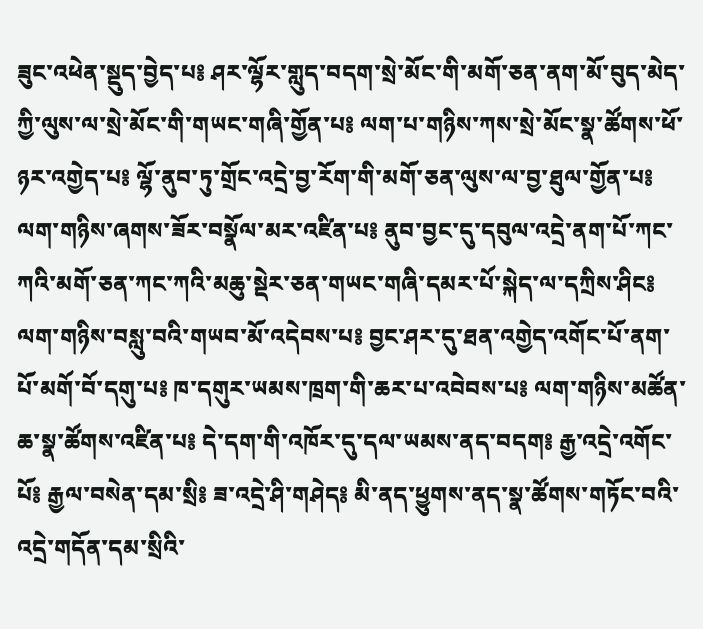ཟུང་འཕེན་སྡུད་བྱེད་པ༔ ཤར་ལྷོར་གླུད་བདག་སྲེ་མོང་གི་མགོ་ཅན་ནག་མོ་བུད་མེད་ཀྱི་ལུས་ལ་སྲེ་མོང་གི་གཡང་གཞི་གྱོན་པ༔ ལག་པ་གཉིས་ཀས་སྲེ་མོང་སྣ་ཚོགས་ཕོ་ཉར་འགྱེད་པ༔ ལྷོ་ནུབ་ཏུ་གྲོང་འདྲེ་བྱ་རོག་གི་མགོ་ཅན་ལུས་ལ་བྱ་ཐུལ་གྱོན་པ༔ ལག་གཉིས་ཞགས་ཟོར་བསྣོལ་མར་འཛིན་པ༔ ནུབ་བྱང་དུ་དབུལ་འདྲེ་ནག་པོ་ཀང་ཀའི་མགོ་ཅན་ཀང་ཀའི་མཆུ་སྡེར་ཅན་གཡང་གཞི་དམར་པོ་སྐེད་ལ་དཀྲིས་ཤིང༔ ལག་གཉིས་བསླུ་བའི་གཡབ་མོ་འདེབས་པ༔ བྱང་ཤར་དུ་ཐན་འགྱེད་འགོང་པོ་ནག་པོ་མགོ་བོ་དགུ་པ༔ ཁ་དགུར་ཡམས་ཁྲག་གི་ཆར་པ་འབེབས་པ༔ ལག་གཉིས་མཚོན་ཆ་སྣ་ཚོགས་འཛིན་པ༔ དེ་དག་གི་འཁོར་དུ་དལ་ཡམས་ནད་བདག༔ རྒྱ་འདྲེ་འགོང་པོ༔ རྒྱལ་བསེན་དམ་སྲི༔ ཟ་འདྲེ་ཤི་གཤེད༔ མི་ནད་ཕྱུགས་ནད་སྣ་ཚོགས་གཏོང་བའི་འདྲེ་གདོན་དམ་སྲིའི་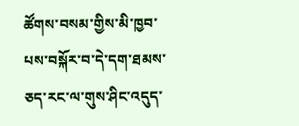ཚོགས་བསམ་གྱིས་མི་ཁྱབ་པས་བསྐོར་བ་དེ་དག་ཐམས་ཅད་རང་ལ་གུས་ཤིང་འདུད་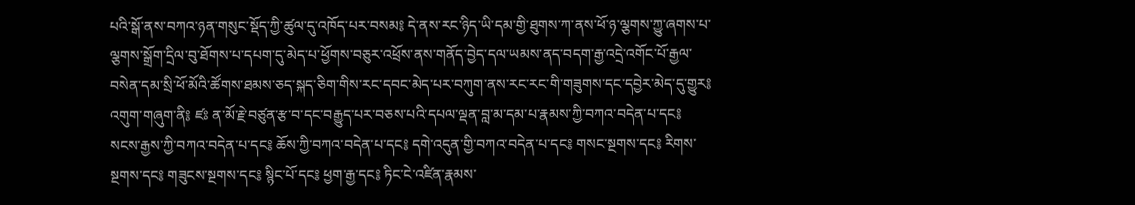པའི་སྒོ་ནས་བཀའ་ཉན་གསུང་སྡོད་ཀྱི་ཚུལ་དུ་འཁོད་པར་བསམ༔ དེ་ནས་རང་ཉིད་ཡི་དམ་གྱི་ཐུགས་ཀ་ནས་ཕོ་ཉ་ལྕགས་ཀྱུ་ཞགས་པ་ལྕགས་སྒྲོག་དྲིལ་བུ་ཐོགས་པ་དཔག་དུ་མེད་པ་ཕྱོགས་བཅུར་འཕྲོས་ནས་གནོད་བྱེད་དལ་ཡམས་ནད་བདག་རྒྱ་འདྲེ་འགོང་པོ་རྒྱལ་བསེན་དམ་སྲི་ཕོ་མོའི་ཚོགས་ཐམས་ཅད་སྐད་ཅིག་གིས་རང་དབང་མེད་པར་བཀུག་ནས་རང་རང་གི་གཟུགས་དང་དབྱེར་མེད་དུ་གྱུར༔ འགུག་གཞུག་ནི༔ ཛཿ ན་མོ་རྗེ་བཙུན་རྩ་བ་དང་བརྒྱུད་པར་བཅས་པའི་དཔལ་ལྡན་བླ་མ་དམ་པ་རྣམས་ཀྱི་བཀའ་བདེན་པ་དང༔ སངས་རྒྱས་ཀྱི་བཀའ་བདེན་པ་དང༔ ཆོས་ཀྱི་བཀའ་བདེན་པ་དང༔ དགེ་འདུན་གྱི་བཀའ་བདེན་པ་དང༔ གསང་སྔགས་དང༔ རིགས་སྔགས་དང༔ གཟུངས་སྔགས་དང༔ སྙིང་པོ་དང༔ ཕྱག་རྒྱ་དང༔ ཏིང་ངེ་འཛིན་རྣམས་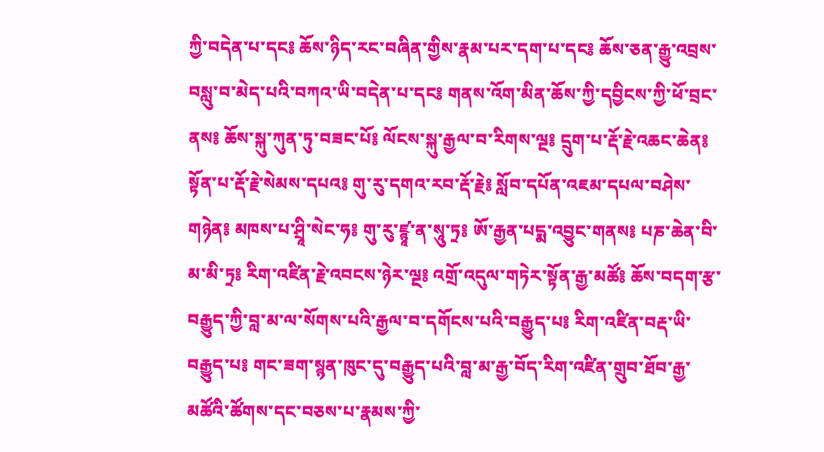ཀྱི་བདེན་པ་དང༔ ཆོས་ཉིད་རང་བཞིན་གྱིས་རྣམ་པར་དག་པ་དང༔ ཆོས་ཅན་རྒྱུ་འབྲས་བསླུ་བ་མེད་པའི་བཀའ་ཡི་བདེན་པ་དང༔ གནས་འོག་མིན་ཆོས་ཀྱི་དབྱིངས་ཀྱི་ཕོ་བྲང་ནས༔ ཆོས་སྐུ་ཀུན་ཏུ་བཟང་པོ༔ ལོངས་སྐུ་རྒྱལ་བ་རིགས་ལྔ༔ དྲུག་པ་རྡོ་རྗེ་འཆང་ཆེན༔ སྟོན་པ་རྡོ་རྗེ་སེམས་དཔའ༔ གུ་རུ་དགའ་རབ་རྡོ་རྗེ༔ སློབ་དཔོན་འཇམ་དཔལ་བཤེས་གཉེན༔ མཁས་པ་ཤྲཱི་སེང་ཧ༔ གུ་རུ་ཛྙཱ་ན་སཱུ་ཏྲ༔ ཨོ་རྒྱན་པདྨ་འབྱུང་གནས༔ པཎ་ཆེན་བི་མ་མི་ཏྲ༔ རིག་འཛིན་རྗེ་འབངས་ཉེར་ལྔ༔ འགྲོ་འདུལ་གཏེར་སྟོན་རྒྱ་མཚོ༔ ཆོས་བདག་རྩ་བརྒྱུད་ཀྱི་བླ་མ་ལ་སོགས་པའི་རྒྱལ་བ་དགོངས་པའི་བརྒྱུད་པ༔ རིག་འཛིན་བརྡ་ཡི་བརྒྱུད་པ༔ གང་ཟག་སྙན་ཁུང་དུ་བརྒྱུད་པའི་བླ་མ་རྒྱ་བོད་རིག་འཛིན་གྲུབ་ཐོབ་རྒྱ་མཚོའི་ཚོགས་དང་བཅས་པ་རྣམས་ཀྱི་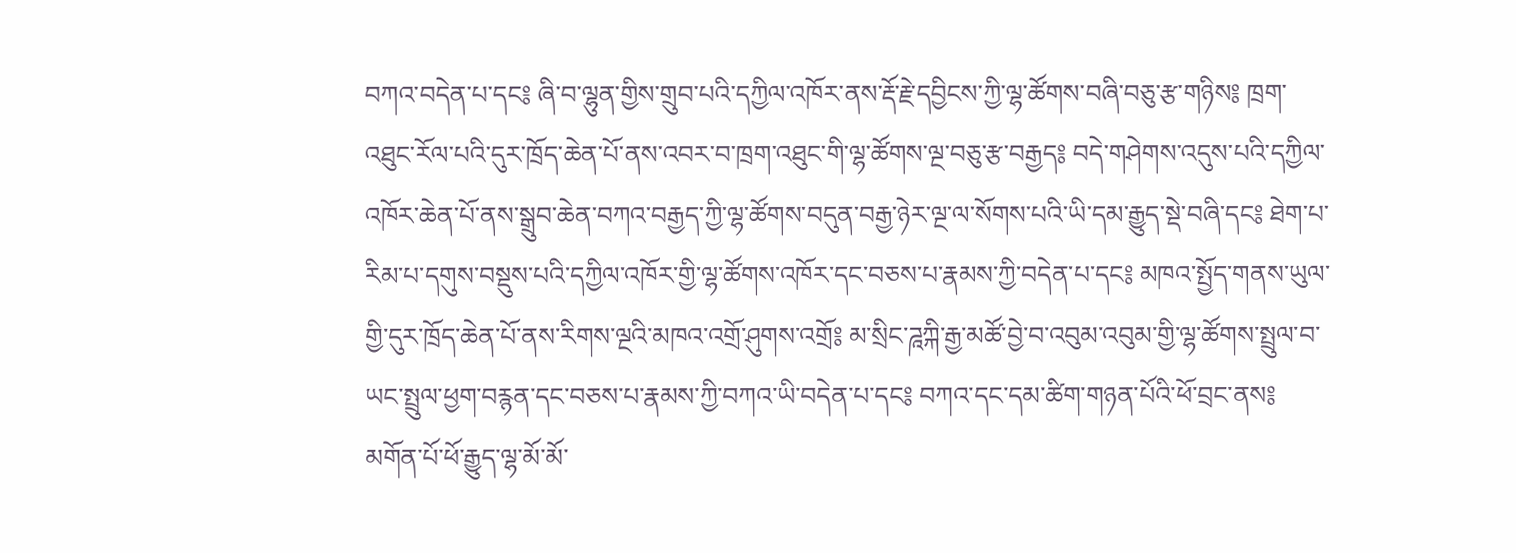བཀའ་བདེན་པ་དང༔ ཞི་བ་ལྷུན་གྱིས་གྲུབ་པའི་དཀྱིལ་འཁོར་ནས་རྡོ་རྗེ་དབྱིངས་ཀྱི་ལྷ་ཚོགས་བཞི་བཅུ་རྩ་གཉིས༔ ཁྲག་འཐུང་རོལ་པའི་དུར་ཁྲོད་ཆེན་པོ་ནས་འབར་བ་ཁྲག་འཐུང་གི་ལྷ་ཚོགས་ལྔ་བཅུ་རྩ་བརྒྱད༔ བདེ་གཤེགས་འདུས་པའི་དཀྱིལ་འཁོར་ཆེན་པོ་ནས་སྒྲུབ་ཆེན་བཀའ་བརྒྱད་ཀྱི་ལྷ་ཚོགས་བདུན་བརྒྱ་ཉེར་ལྔ་ལ་སོགས་པའི་ཡི་དམ་རྒྱུད་སྡེ་བཞི་དང༔ ཐེག་པ་རིམ་པ་དགུས་བསྡུས་པའི་དཀྱིལ་འཁོར་གྱི་ལྷ་ཚོགས་འཁོར་དང་བཅས་པ་རྣམས་ཀྱི་བདེན་པ་དང༔ མཁའ་སྤྱོད་གནས་ཡུལ་གྱི་དུར་ཁྲོད་ཆེན་པོ་ནས་རིགས་ལྔའི་མཁའ་འགྲོ་ཤུགས་འགྲོ༔ མ་སྲིང་ཌཱཀྐི་རྒྱ་མཚོ་བྱེ་བ་འབུམ་འབུམ་གྱི་ལྷ་ཚོགས་སྤྲུལ་བ་ཡང་སྤྲུལ་ཕྱག་བརྙན་དང་བཅས་པ་རྣམས་ཀྱི་བཀའ་ཡི་བདེན་པ་དང༔ བཀའ་དང་དམ་ཚིག་གཉན་པོའི་ཕོ་བྲང་ནས༔ མགོན་པོ་ཕོ་རྒྱུད་ལྷ་མོ་མོ་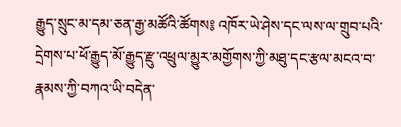རྒྱུད་སྲུང་མ་དམ་ཅན་རྒྱ་མཚོའི་ཚོགས༔ འཁོར་ཡེ་ཤེས་དང་ལས་ལ་གྲུབ་པའི་དྲེགས་པ་ཕོ་རྒྱུད་མོ་རྒྱུད་རྫུ་འཕྲུལ་མྱུར་མགྱོགས་ཀྱི་མཐུ་དང་རྩལ་མངའ་བ་རྣམས་ཀྱི་བཀའ་ཡི་བདེན་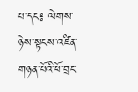པ་དང༔ ལེགས་ཉེས་སྟངས་འཛིན་གཉན་པོའི་ཕོ་བྲང་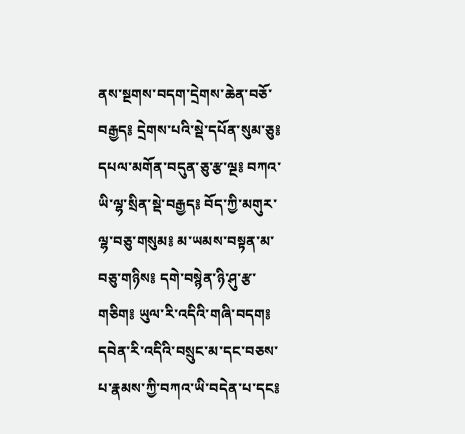ནས་སྔགས་བདག་དྲེགས་ཆེན་བཅོ་བརྒྱད༔ དྲེགས་པའི་སྡེ་དཔོན་སུམ་ཅུ༔ དཔལ་མགོན་བདུན་ཅུ་རྩ་ལྔ༔ བཀའ་ཡི་ལྷ་སྲིན་སྡེ་བརྒྱད༔ བོད་ཀྱི་མགུར་ལྷ་བཅུ་གསུམ༔ མ་ཡམས་བསྟན་མ་བཅུ་གཉིས༔ དགེ་བསྙེན་ཉི་ཤུ་རྩ་གཅིག༔ ཡུལ་རི་འདིའི་གཞི་བདག༔ དབེན་རི་འདིའི་བསྲུང་མ་དང་བཅས་པ་རྣམས་ཀྱི་བཀའ་ཡི་བདེན་པ་དང༔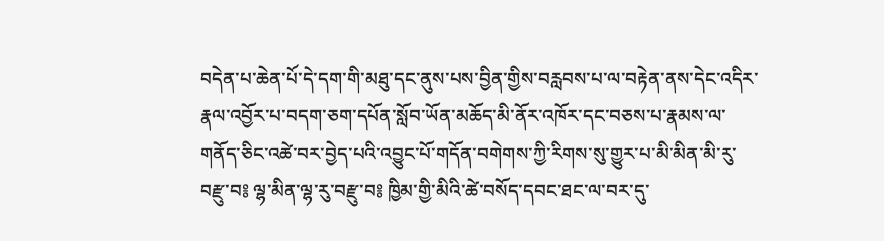བདེན་པ་ཆེན་པོ་དེ་དག་གི་མཐུ་དང་ནུས་པས་བྱིན་གྱིས་བརླབས་པ་ལ་བརྟེན་ནས་དེང་འདིར་རྣལ་འབྱོར་པ་བདག་ཅག་དཔོན་སློབ་ཡོན་མཆོད་མི་ནོར་འཁོར་དང་བཅས་པ་རྣམས་ལ་གནོད་ཅིང་འཚེ་བར་བྱེད་པའི་འབྱུང་པོ་གདོན་བགེགས་ཀྱི་རིགས་སུ་གྱུར་པ་མི་མིན་མི་རུ་བརྫུ་བ༔ ལྷ་མིན་ལྷ་རུ་བརྫུ་བ༔ ཁྱིམ་གྱི་མིའི་ཚེ་བསོད་དབང་ཐང་ལ་བར་དུ་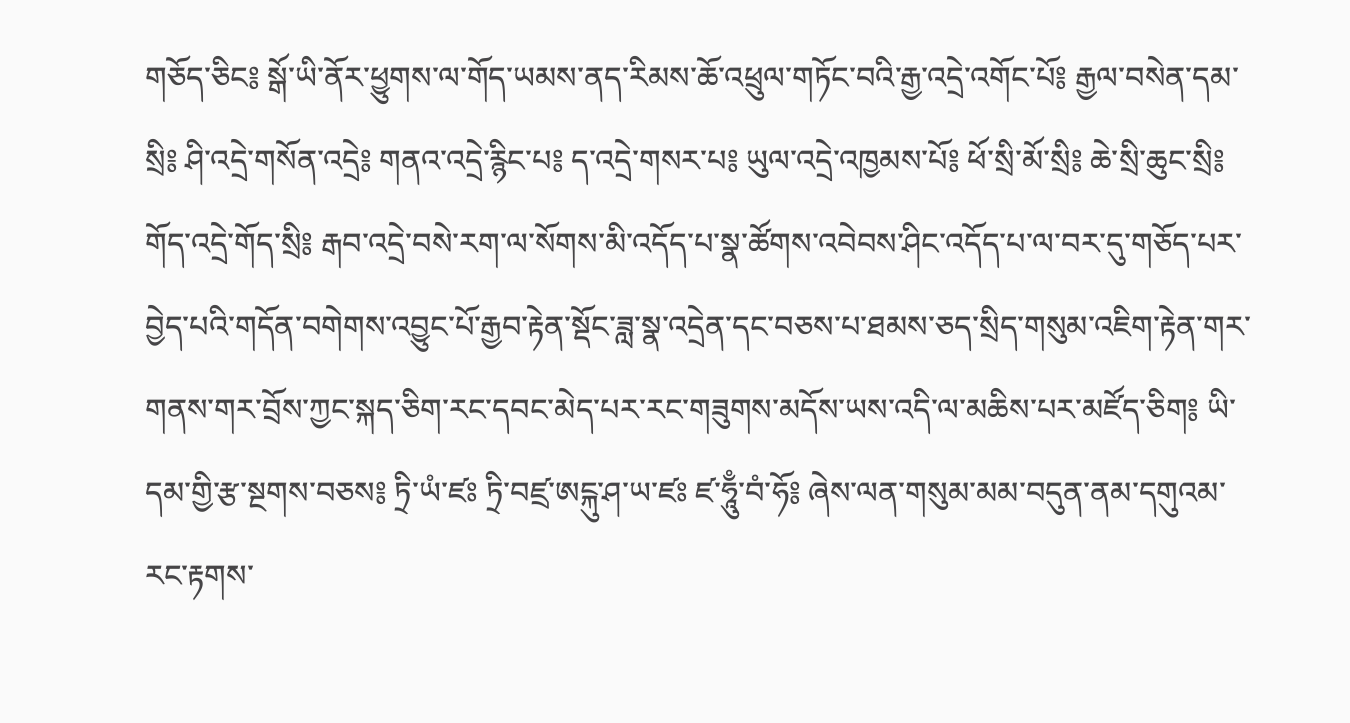གཅོད་ཅིང༔ སྒོ་ཡི་ནོར་ཕྱུགས་ལ་གོད་ཡམས་ནད་རིམས་ཆོ་འཕྲུལ་གཏོང་བའི་རྒྱ་འདྲེ་འགོང་པོ༔ རྒྱལ་བསེན་དམ་སྲི༔ ཤི་འདྲེ་གསོན་འདྲེ༔ གནའ་འདྲེ་རྙིང་པ༔ ད་འདྲེ་གསར་པ༔ ཡུལ་འདྲེ་འཁྱམས་པོ༔ ཕོ་སྲི་མོ་སྲི༔ ཆེ་སྲི་ཆུང་སྲི༔ གོད་འདྲེ་གོད་སྲི༔ རྒབ་འདྲེ་བསེ་རག་ལ་སོགས་མི་འདོད་པ་སྣ་ཚོགས་འབེབས་ཤིང་འདོད་པ་ལ་བར་དུ་གཅོད་པར་བྱེད་པའི་གདོན་བགེགས་འབྱུང་པོ་རྒྱབ་རྟེན་སྡོང་ཟླ་སྣ་འདྲེན་དང་བཅས་པ་ཐམས་ཅད་སྲིད་གསུམ་འཇིག་རྟེན་གར་གནས་གར་བྲོས་ཀྱང་སྐད་ཅིག་རང་དབང་མེད་པར་རང་གཟུགས་མདོས་ཡས་འདི་ལ་མཆིས་པར་མཛོད་ཅིག༔ ཡི་དམ་གྱི་རྩ་སྔགས་བཅས༔ ཏྲི་ཡཾ་ཛཿ ཏྲི་བཛྲ་ཨངྐུ་ཤ་ཡ་ཛཿ ཛ་ཧཱུྃ་བཾ་ཧོ༔ ཞེས་ལན་གསུམ་མམ་བདུན་ནམ་དགུའམ་རང་རྟགས་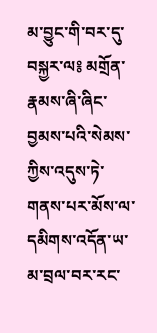མ་བྱུང་གི་བར་དུ་བསྐྱར་ལ༔ མགྲོན་རྣམས་ཞི་ཞིང་བྱམས་པའི་སེམས་ཀྱིས་འདུས་ཏེ་གནས་པར་མོས་ལ་དམིགས་འདོན་ཡ་མ་བྲལ་བར་རང་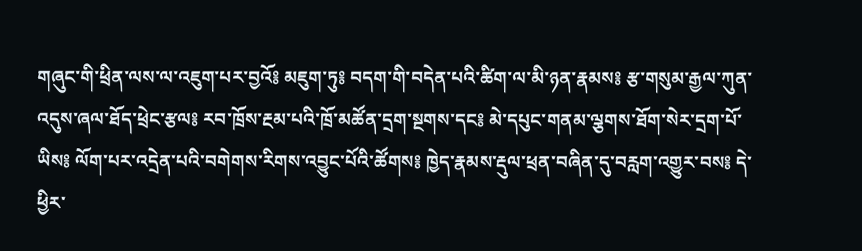གཞུང་གི་ཕྲིན་ལས་ལ་འཇུག་པར་བྱའོ༔ མཇུག་ཏུ༔ བདག་གི་བདེན་པའི་ཚིག་ལ་མི་ཉན་རྣམས༔ རྩ་གསུམ་རྒྱལ་ཀུན་འདུས་ཞལ་ཐོད་ཕྲེང་རྩལ༔ རབ་ཁྲོས་རྔམ་པའི་ཁྲོ་མཚོན་དྲག་སྔགས་དང༔ མེ་དཔུང་གནམ་ལྕགས་ཐོག་སེར་དྲག་པོ་ཡིས༔ ལོག་པར་འདྲེན་པའི་བགེགས་རིགས་འབྱུང་པོའི་ཚོགས༔ ཁྱེད་རྣམས་རྡུལ་ཕྲན་བཞིན་དུ་བརླག་འགྱུར་བས༔ དེ་ཕྱིར་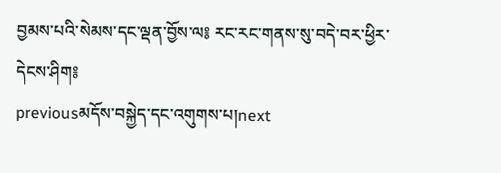བྱམས་པའི་སེམས་དང་ལྡན་བྱོས་ལ༔ རང་རང་གནས་སུ་བདེ་བར་ཕྱིར་དེངས་ཤིག༔
previousམདོས་བསྐྱེད་དང་འགུགས་པ།next